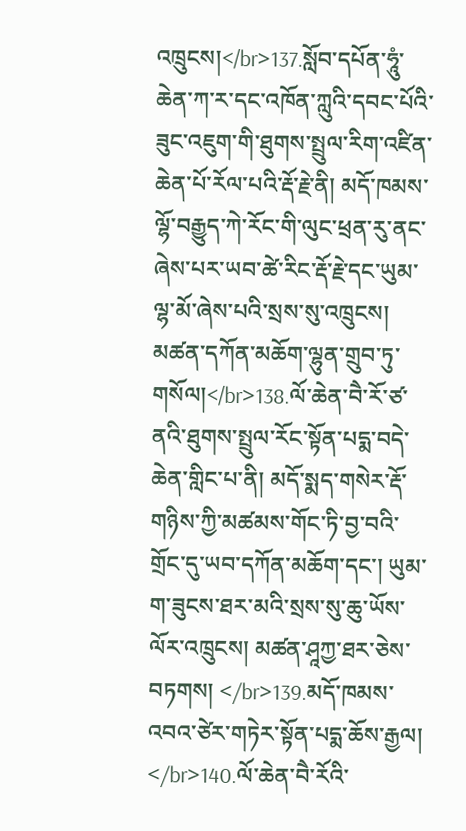འཁྲུངས།</br>137.སློབ་དཔོན་ཧཱུཾ་ཆེན་ཀ་ར་དང་འཁོན་ཀླུའི་དབང་པོའི་ཟུང་འཇུག་གི་ཐུགས་སྤྲུལ་རིག་འཛིན་ཆེན་པོ་རོལ་པའི་རྡོ་རྗེ་ནི། མདོ་ཁམས་ལྷོ་བརྒྱུད་ཀེ་རོང་གི་ལུང་ཕྲན་རུ་ནང་ཞེས་པར་ཡབ་ཚེ་རིང་རྡོ་རྗེ་དང་ཡུམ་ལྷ་མོ་ཞེས་པའི་སྲས་སུ་འཁྲུངས། མཚན་དཀོན་མཆོག་ལྷུན་གྲུབ་ཏུ་གསོལ།</br>138.ལོ་ཆེན་བཻ་རོ་ཙ་ནའི་ཐུགས་སྤྲུལ་རོང་སྟོན་པདྨ་བདེ་ཆེན་གླིང་པ་ནི། མདོ་སྨད་གསེར་རྡོ་གཉིས་ཀྱི་མཚམས་གོང་ཏི་བྱ་བའི་གྲོང་དུ་ཡབ་དཀོན་མཆོག་དང་། ཡུམ་ག་ཟུངས་ཐར་མའི་སྲས་སུ་ཆུ་ཡོས་ལོར་འཁྲུངས། མཚན་ཤཱཀྱ་ཐར་ཅེས་བཏགས། </br>139.མདོ་ཁམས་འབའ་ཙེར་གཏེར་སྟོན་པདྨ་ཆོས་རྒྱལ། </br>140.ལོ་ཆེན་བཻ་རོའི་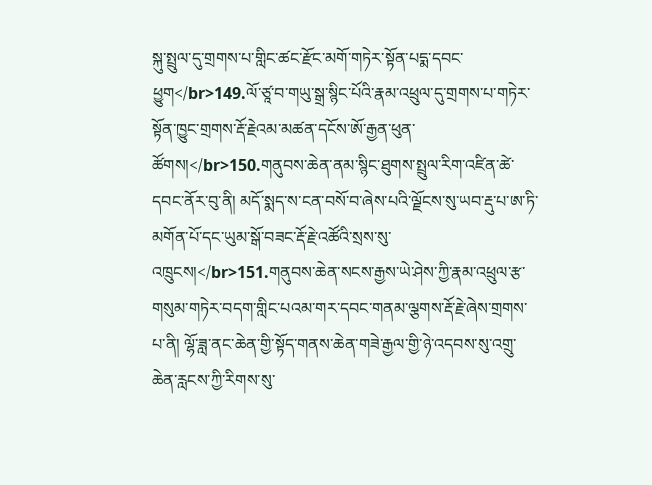སྐུ་སྤྲུལ་དུ་གྲགས་པ་གླིང་ཚང་རྫོང་མགོ་གཏེར་སྟོན་པདྨ་དབང་ཕྱུག</br>149.ལོ་ཙཱ་བ་གཡུ་སྒྲ་སྙིང་པོའི་རྣམ་འཕྲུལ་དུ་གྲགས་པ་གཏེར་སྟོན་ཁྱུང་གྲགས་རྡོ་རྗེའམ་མཚན་དངོས་ཨོ་རྒྱན་ཕུན་ཚོགས།</br>150.གནུབས་ཆེན་ནམ་སྙིང་ཐུགས་སྤྲུལ་རིག་འཛིན་ཚེ་དབང་ནོར་བུ་ནི། མདོ་སྨད་ས་ངན་བསོ་བ་ཞེས་པའི་ལྗོངས་སུ་ཡབ་རྡུ་པ་ཨ་ཏི་མགོན་པོ་དང་ཡུམ་སྒོ་བཟང་རྡོ་རྗེ་འཚོའི་སྲས་སུ་འཁྲུངས།</br>151.གནུབས་ཆེན་སངས་རྒྱས་ཡེ་ཤེས་ཀྱི་རྣམ་འཕྲུལ་རྩ་གསུམ་གཏེར་བདག་གླིང་པའམ་གར་དབང་གནམ་ལྕགས་རྡོ་རྗེ་ཞེས་གྲགས་པ་ནི། ལྷོ་ཟླ་ནང་ཆེན་གྱི་སྟོད་གནས་ཆེན་གཟེ་རྒྱལ་གྱི་ཉེ་འདབས་སུ་འགྲུ་ཆེན་རླངས་ཀྱི་རིགས་སུ་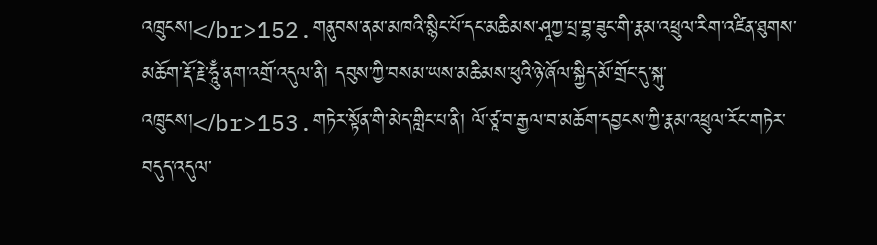འཁྲུངས།</br>152.གནུབས་ནམ་མཁའི་སྙིང་པོ་དང་མཆིམས་ཤཱཀྱ་པྲ་བྷ་ཟུང་གི་རྣམ་འཕྲུལ་རིག་འཛིན་ཐུགས་མཆོག་རྡོ་རྗེ་ཧཱུྃ་ནག་འགྲོ་འདུལ་ནི། དབུས་ཀྱི་བསམ་ཡས་མཆིམས་ཕུའི་ཉེ་ཞོལ་སྐྱིད་མོ་གྲོང་དུ་སྐུ་འཁྲུངས།</br>153.གཏེར་སྟོན་གི་མེད་གླིང་པ་ནི། ལོ་ཙཱ་བ་རྒྱལ་བ་མཆོག་དབྱངས་ཀྱི་རྣམ་འཕྲུལ་རོང་གཏེར་བདུད་འདུལ་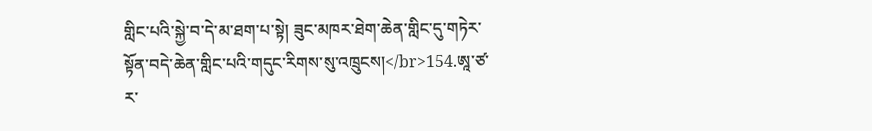གླིང་པའི་སྐྱེ་བ་དེ་མ་ཐག་པ་སྟེ། ཟུང་མཁར་ཐེག་ཆེན་གླིང་དུ་གཏེར་སྟོན་བདེ་ཆེན་གླིང་པའི་གདུང་རིགས་སུ་འཁྲུངས།</br>154.ཨཱ་ཙ་ར་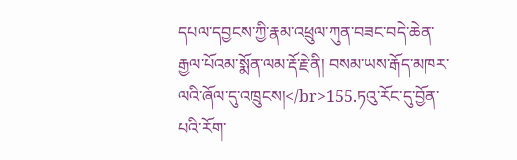དཔལ་དབྱངས་ཀྱི་རྣམ་འཕྲུལ་ཀུན་བཟང་བདེ་ཆེན་རྒྱལ་པོའམ་སྨོན་ལམ་རྡོ་རྗེ་ནི། བསམ་ཡས་རྒོད་མཁར་ལའི་ཞོལ་དུ་འཁྲུངས།</br>155.ཏའུ་རོང་དུ་བྱོན་པའི་རོག་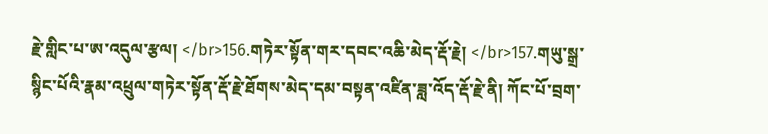རྗེ་གླིང་པ་ཨ་འདུལ་རྩལ། </br>156.གཏེར་སྟོན་གར་དབང་འཆི་མེད་རྡོ་རྗེ། </br>157.གཡུ་སྒྲ་སྙིང་པོའི་རྣམ་འཕྲུལ་གཏེར་སྟོན་རྡོ་རྗེ་ཐོགས་མེད་དམ་བསྟན་འཛིན་ཟླ་འོད་རྡོ་རྗེ་ནི། ཀོང་པོ་བྲག་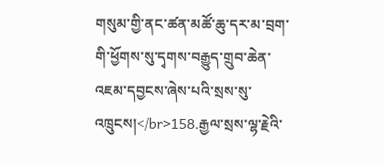གསུམ་གྱི་ནང་ཚན་མཚོ་ཆུ་དར་མ་བྲག་གི་ཕྱོགས་སུ་དྭགས་བརྒྱུད་གྲུབ་ཆེན་འཇམ་དབྱངས་ཞེས་པའི་སྲས་སུ་འཁྲུངས།</br>158.རྒྱལ་སྲས་ལྷ་རྗེའི་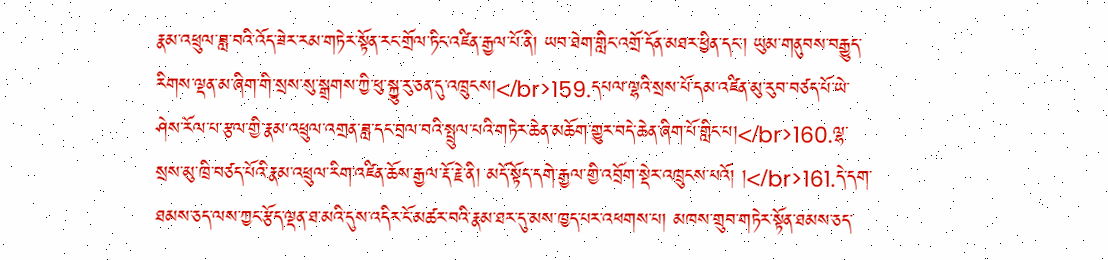རྣམ་འཕྲུལ་ཟླ་བའི་འོད་ཟེར་རམ་གཏེར་སྟོན་རང་གྲོལ་ཏིང་འཛིན་རྒྱལ་པོ་ནི། ཡབ་ཐེག་གླིང་འགྲོ་དོན་མཐར་ཕྱིན་དང་། ཡུམ་གནུབས་བརྒྱུད་རིགས་ལྡན་མ་ཞིག་གི་སྲས་སུ་སྒྲགས་ཀྱི་ཕུ་སྐྱུ་རུ་ཅན་དུ་འཁྲུངས།</br>159.དཔལ་ལྷའི་སྲས་པོ་དམ་འཛིན་མུ་རུབ་བཙད་པོ་ཡེ་ཤེས་རོལ་པ་རྩལ་གྱི་རྣམ་འཕྲུལ་འགྲན་ཟླ་དང་བྲལ་བའི་སྤྲུལ་པའི་གཏེར་ཆེན་མཆོག་གྱུར་བདེ་ཆེན་ཞིག་པོ་གླིང་པ།</br>160.ལྷ་སྲས་མུ་ཁྲི་བཙད་པོའི་རྣམ་འཕྲུལ་རིག་འཛིན་ཆོས་རྒྱལ་རྡོ་རྗེ་ནི། མདོ་སྟོད་དགེ་རྒྱལ་གྱི་འབྲོག་སྡེར་འཁྲུངས་པའོ། །</br>161.དེ་དག་ཐམས་ཅད་ལས་ཀྱང་རྩོད་ལྡན་ཐ་མའི་དུས་འདིར་ངོ་མཚར་བའི་རྣམ་ཐར་དུ་མས་ཁྱད་པར་འཕགས་པ། མཁས་གྲུབ་གཏེར་སྟོན་ཐམས་ཅད་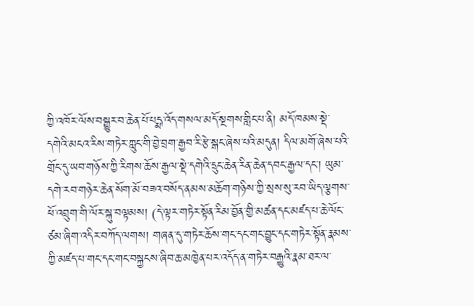ཀྱི་འཁོར་ལོས་བསྒྱུར་བ་ཆེན་པོ་པདྨ་འོད་གསལ་མདོ་སྔགས་གླིང་པ་ནི། མདོ་ཁམས་སྡེ་དགེའི་མངའ་རིས་གཏེར་ཀླུང་གི་བྱེ་བྲག་རྒྱབ་རི་རྩེ་སྒང་ཞེས་པའི་མདུན། དིལ་མགོ་ཞེས་པའི་གྲོང་དུ་ཡབ་གཉོས་ཀྱི་རིགས་ཆོས་རྒྱལ་སྡེ་དགེའི་དྲུང་ཆེན་རིན་ཆེན་དབང་རྒྱལ་དང་། ཡུམ་དགེ་རབ་གཉེར་ཆེན་སོག་མོ་བཟའ་བསོད་ནམས་མཆོག་གཉིས་ཀྱི་སྲས་སུ་རབ་ཡིད་ལྕགས་ཕོ་འབྲུག་གི་ལོར་སྐུ་བལྟམས། (དེ་ལྟར་གཏེར་སྟོན་རིམ་བྱོན་གྱི་མཚན་དང་མཛད་པ་ཆེ་ལོང་ཙམ་ཞིག་འདིར་བཀོད་ལགས། གཞན་དུ་གཏེར་ཆོས་གང་དང་གང་བྱུང་དང་གཏེར་སྟོན་རྣམས་ཀྱི་མཛད་པ་གང་དང་གང་བསྐྱངས་ཞིབ་ཆ་མཁྱེན་པར་འདོད་ན་གཏེར་བརྒྱུའི་རྣམ་ཐར་ལ་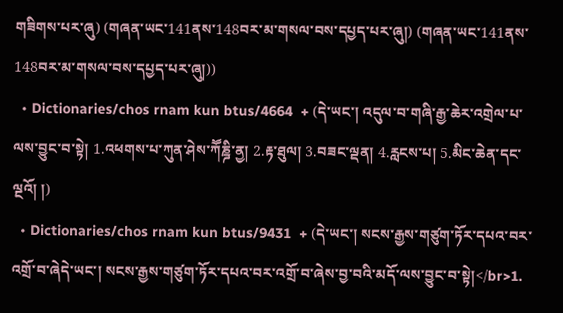གཟིགས་པར་ཞུ) (གཞན་ཡང་141ནས་148བར་མ་གསལ་བས་དཔྱད་པར་ཞུ།) (གཞན་ཡང་141ནས་148བར་མ་གསལ་བས་དཔྱད་པར་ཞུ།))
  • Dictionaries/chos rnam kun btus/4664  + (དེ་ཡང་། འདུལ་བ་གཞི་རྒྱ་ཆེར་འགྲེལ་པ་ལས་བྱུང་བ་སྟེ། 1.འཕགས་པ་ཀུན་ཤེས་ཀཽཎྜི་ནྱ། 2.རྟ་ཐུལ། 3.བཟང་ལྡན། 4.རླངས་པ། 5.མིང་ཆེན་དང་ལྔའོ། །)
  • Dictionaries/chos rnam kun btus/9431  + (དེ་ཡང་། སངས་རྒྱས་གཙུག་ཏོར་དཔའ་བར་འགྲོ་བ་ཞེདེ་ཡང་། སངས་རྒྱས་གཙུག་ཏོར་དཔའ་བར་འགྲོ་བ་ཞེས་བྱ་བའི་མདོ་ལས་བྱུང་བ་སྟེ།</br>1.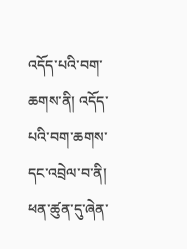འདོད་པའི་བག་ཆགས་ནི། འདོད་པའི་བག་ཆགས་དང་འབྲེལ་བ་ནི། ཕན་ཚུན་དུ་ཞེན་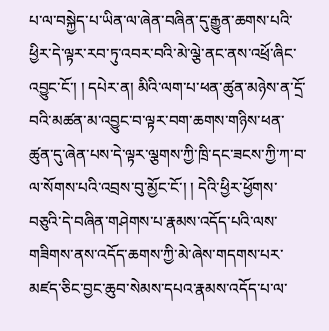པ་ལ་བསྐྱེད་པ་ཡིན་ལ་ཞེན་བཞིན་དུ་རྒྱུན་ཆགས་པའི་ཕྱིར་དེ་ལྟར་རབ་ཏུ་འབར་བའི་མེ་ལྕེ་ནང་ནས་འཕྲོ་ཞིང་འབྱུང་ངོ་། ། དཔེར་ན། མིའི་ལག་པ་ཕན་ཚུན་མཉེས་ན་དྲོ་བའི་མཚན་མ་འབྱུང་བ་ལྟར་བག་ཆགས་གཉིས་ཕན་ཚུན་དུ་ཞེན་པས་དེ་ལྟར་ལྕགས་ཀྱི་ཁྲི་དང་ཟངས་ཀྱི་ཀ་བ་ལ་སོགས་པའི་འབྲས་བུ་མྱོང་ངོ་། ། དེའི་ཕྱིར་ཕྱོགས་བཅུའི་དེ་བཞིན་གཤེགས་པ་རྣམས་འདོད་པའི་ལས་གཟིགས་ནས་འདོད་ཆགས་ཀྱི་མེ་ཞེས་གདགས་པར་མཛད་ཅིང་བྱང་ཆུབ་སེམས་དཔའ་རྣམས་འདོད་པ་ལ་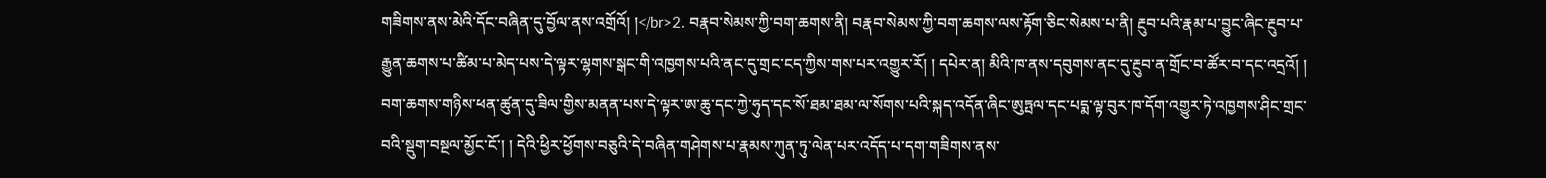གཟིགས་ནས་མེའི་དོང་བཞིན་དུ་བྱོལ་ནས་འགྲོའོ། །</br>2. བརྣབ་སེམས་ཀྱི་བག་ཆགས་ནི། བརྣབ་སེམས་ཀྱི་བག་ཆགས་ལས་རྟོག་ཅིང་སེམས་པ་ནི། རྔུབ་པའི་རྣམ་པ་བྱུང་ཞིང་རྔུབ་པ་རྒྱུན་ཆགས་པ་ཚིམ་པ་མེད་པས་དེ་ལྟར་ལྷགས་སྒང་གི་འཁྱགས་པའི་ནང་དུ་གྲང་ངད་ཀྱིས་གས་པར་འགྱུར་རོ། ། དཔེར་ན། མིའི་ཁ་ནས་དབུགས་ནང་དུ་རྔུབ་ན་གྲོང་བ་ཚོར་བ་དང་འདྲའོ། ། བག་ཆགས་གཉིས་ཕན་ཚུན་དུ་ཟིལ་གྱིས་མནན་པས་དེ་ལྟར་ཨ་ཆུ་དང་ཀྱེ་ཧུད་དང་སོ་ཐམ་ཐམ་ལ་སོགས་པའི་སྐད་འདོན་ཞིང་ཨུཏྤལ་དང་པདྨ་ལྟ་བུར་ཁ་དོག་འགྱུར་ཏེ་འཁྱགས་ཤིང་གྲང་བའི་སྡུག་བསྔལ་མྱོང་ངོ་། ། དེའི་ཕྱིར་ཕྱོགས་བཅུའི་དེ་བཞིན་གཤེགས་པ་རྣམས་ཀུན་ཏུ་ལེན་པར་འདོད་པ་དག་གཟིགས་ནས་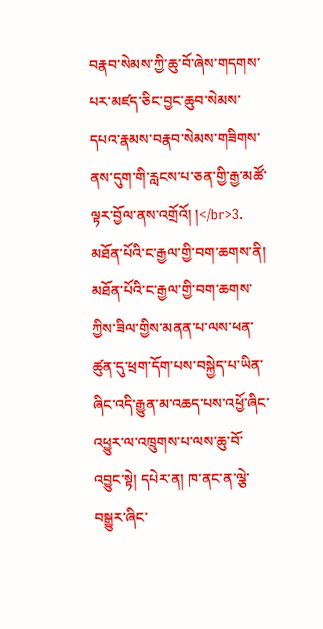བརྣབ་སེམས་ཀྱི་ཆུ་བོ་ཞེས་གདགས་པར་མཛད་ཅིང་བྱང་ཆུབ་སེམས་དཔའ་རྣམས་བརྣབ་སེམས་གཟིགས་ནས་དུག་གི་རླངས་པ་ཅན་གྱི་རྒྱ་མཚོ་ལྟར་བྱོལ་ནས་འགྲོའོ། །</br>3. མཐོན་པོའི་ང་རྒྱལ་གྱི་བག་ཆགས་ནི། མཐོན་པོའི་ང་རྒྱལ་གྱི་བག་ཆགས་ཀྱིས་ཟིལ་གྱིས་མནན་པ་ལས་ཕན་ཚུན་དུ་ཕྲག་དོག་པས་བསྐྱེད་པ་ཡིན་ཞིང་འདི་རྒྱུན་མ་འཆད་པས་འཕྱོ་ཞིང་འཕྱུར་ལ་འཁྲུགས་པ་ལས་ཆུ་བོ་འབྱུང་སྟེ། དཔེར་ན། ཁ་ནང་ན་ལྕེ་བསྒྱུར་ཞིང་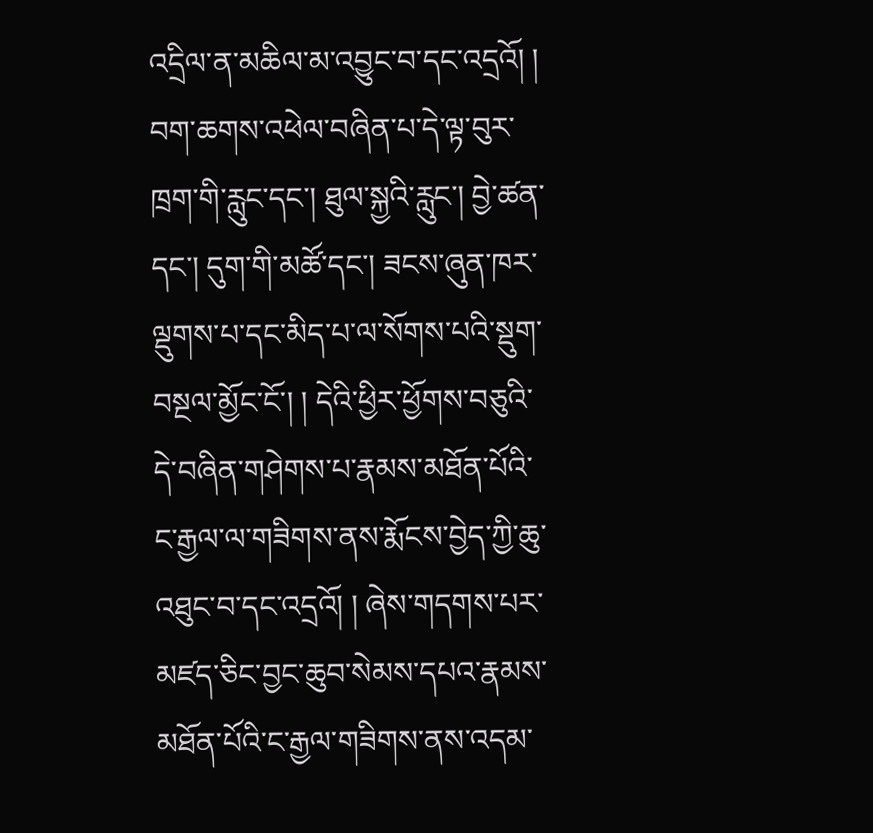འདྲིལ་ན་མཆིལ་མ་འབྱུང་བ་དང་འདྲའོ། ། བག་ཆགས་འཕེལ་བཞིན་པ་དེ་ལྟ་བུར་ཁྲག་གི་རླུང་དང་། ཐུལ་སྐྱའི་རླུང་། བྱེ་ཚན་དང་། དུག་གི་མཚོ་དང་། ཟངས་ཞུན་ཁར་ལྡུགས་པ་དང་མིད་པ་ལ་སོགས་པའི་སྡུག་བསྔལ་མྱོང་ངོ་། ། དེའི་ཕྱིར་ཕྱོགས་བཅུའི་དེ་བཞིན་གཤེགས་པ་རྣམས་མཐོན་པོའི་ང་རྒྱལ་ལ་གཟིགས་ནས་རྨོངས་བྱེད་ཀྱི་ཆུ་འཐུང་བ་དང་འདྲའོ། ། ཞེས་གདགས་པར་མཛད་ཅིང་བྱང་ཆུབ་སེམས་དཔའ་རྣམས་མཐོན་པོའི་ང་རྒྱལ་གཟིགས་ནས་འདམ་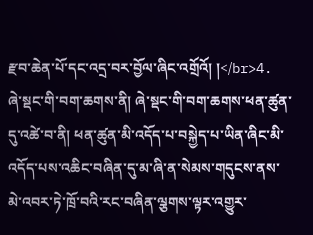རྫབ་ཆེན་པོ་དང་འདྲ་བར་བྱོལ་ཞིང་འགྲོའོ། །</br>4. ཞེ་སྡང་གི་བག་ཆགས་ནི། ཞེ་སྡང་གི་བག་ཆགས་ཕན་ཚུན་དུ་འཚེ་བ་ནི། ཕན་ཚུན་མི་འདོད་པ་བསྐྱེད་པ་ཡིན་ཞིང་མི་འདོད་པས་འཆིང་བཞིན་དུ་མ་ཞི་ན་སེམས་གདུངས་ནས་མེ་འབར་ཏེ་ཁྲོ་བའི་རང་བཞིན་ལྕགས་ལྟར་འགྱུར་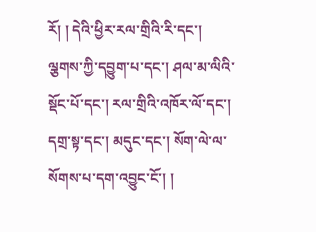རོ། ། དེའི་ཕྱིར་རལ་གྲིའི་རི་དང་། ལྕགས་ཀྱི་དབྱུག་པ་དང་། ཤལ་མ་ལིའི་སྡོང་པོ་དང་། རལ་གྲིའི་འཁོར་ལོ་དང་། དགྲ་སྟ་དང་། མདུང་དང་། སོག་ལེ་ལ་སོགས་པ་དག་འབྱུང་ངོ་། །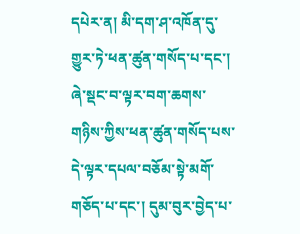དཔེར་ན། མི་དག་ཤ་འཁོན་དུ་གྱུར་ཏེ་ཕན་ཚུན་གསོད་པ་དང་། ཞེ་སྡང་བ་ལྟར་བག་ཆགས་གཉིས་ཀྱིས་ཕན་ཚུན་གསོད་པས་དེ་ལྟར་དཔལ་བཅོམ་སྟེ་མགོ་གཅོད་པ་དང་། དུམ་བུར་བྱེད་པ་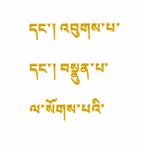དང་། འབུགས་པ་དང་། བསྣུན་པ་ལ་སོགས་པའི་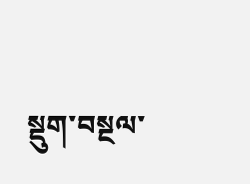སྡུག་བསྔལ་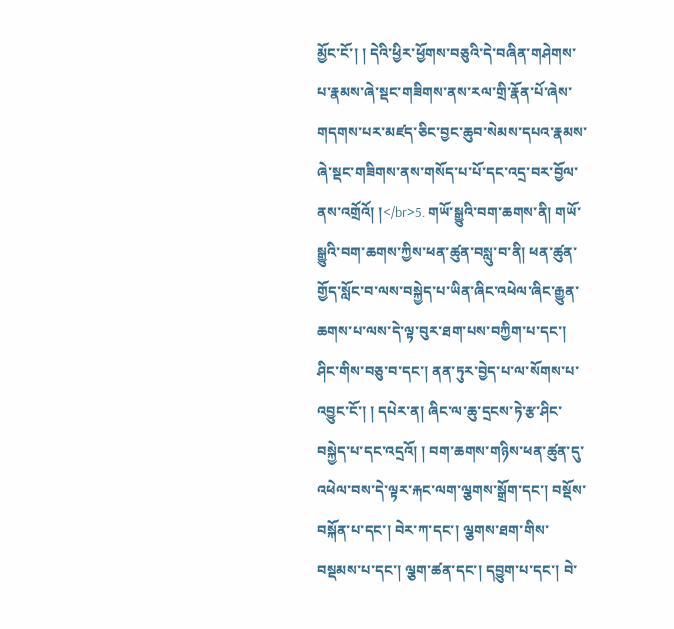མྱོང་ངོ་། ། དེའི་ཕྱིར་ཕྱོགས་བཅུའི་དེ་བཞིན་གཤེགས་པ་རྣམས་ཞེ་སྡང་གཟིགས་ནས་རལ་གྲི་རྣོན་པོ་ཞེས་གདགས་པར་མཛད་ཅིང་བྱང་ཆུབ་སེམས་དཔའ་རྣམས་ཞེ་སྡང་གཟིགས་ནས་གསོད་པ་པོ་དང་འདྲ་བར་བྱོལ་ནས་འགྲོའོ། །</br>5. གཡོ་སྒྱུའི་བག་ཆགས་ནི། གཡོ་སྒྱུའི་བག་ཆགས་ཀྱིས་ཕན་ཚུན་བསླུ་བ་ནི། ཕན་ཚུན་གྱོད་སློང་བ་ལས་བསྐྱེད་པ་ཡིན་ཞིང་འཕེལ་ཞིང་རྒྱུན་ཆགས་པ་ལས་དེ་ལྟ་བུར་ཐག་པས་བཀྱིག་པ་དང་། ཤིང་གིས་བཅུ་བ་དང་། ནན་ཏུར་བྱེད་པ་ལ་སོགས་པ་འབྱུང་ངོ་། ། དཔེར་ན། ཞིང་ལ་ཆུ་དྲངས་ཏེ་རྩ་ཤིང་བསྐྱེད་པ་དང་འདྲའོ། ། བག་ཆགས་གཉིས་ཕན་ཚུན་དུ་འཕེལ་བས་དེ་ལྟར་རྐང་ལག་ལྕགས་སྒྲོག་དང་། བསྡོས་བསྐོན་པ་དང་། བེར་ཀ་དང་། ལྕགས་ཐག་གིས་བསྡམས་པ་དང་། ལྕག་ཚན་དང་། དབྱུག་པ་དང་། བེ་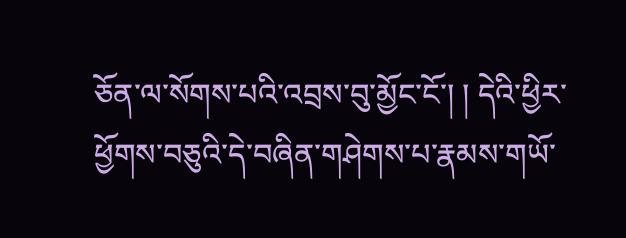ཅོན་ལ་སོགས་པའི་འབྲས་བུ་མྱོང་ངོ་། ། དེའི་ཕྱིར་ཕྱོགས་བཅུའི་དེ་བཞིན་གཤེགས་པ་རྣམས་གཡོ་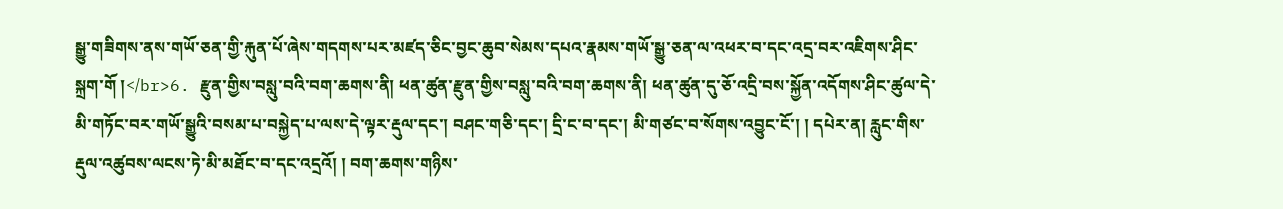སྒྱུ་གཟིགས་ནས་གཡོ་ཅན་གྱི་རྐུན་པོ་ཞེས་གདགས་པར་མཛད་ཅིང་བྱང་ཆུབ་སེམས་དཔའ་རྣམས་གཡོ་སྒྱུ་ཅན་ལ་འཕར་བ་དང་འདྲ་བར་འཇིགས་ཤིང་སྐྲག་གོ །</br>6. རྫུན་གྱིས་བསླུ་བའི་བག་ཆགས་ནི། ཕན་ཚུན་རྫུན་གྱིས་བསླུ་བའི་བག་ཆགས་ནི། ཕན་ཚུན་དུ་ཅོ་འདྲི་བས་སྐྱོན་འདོགས་ཤིང་ཚུལ་དེ་མི་གཏོང་བར་གཡོ་སྒྱུའི་བསམ་པ་བསྐྱེད་པ་ལས་དེ་ལྟར་རྡུལ་དང་། བཤང་གཅི་དང་། དྲི་ང་བ་དང་། མི་གཙང་བ་སོགས་འབྱུང་ངོ་། ། དཔེར་ན། རླུང་གིས་རྡུལ་འཚུབས་ལངས་ཏེ་མི་མཐོང་བ་དང་འདྲའོ། ། བག་ཆགས་གཉིས་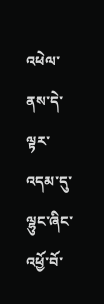འཕེལ་ནས་དེ་ལྟར་འདམ་དུ་ལྷུང་ཞིང་འཕྱོ་བོ་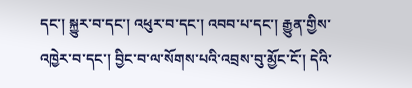དང་། སྐྱུར་བ་དང་། འཕུར་བ་དང་། འབབ་པ་དང་། རྒྱུན་གྱིས་འཁྱེར་བ་དང་། བྱིང་བ་ལ་སོགས་པའི་འབྲས་བུ་མྱོང་ངོ་། དེའི་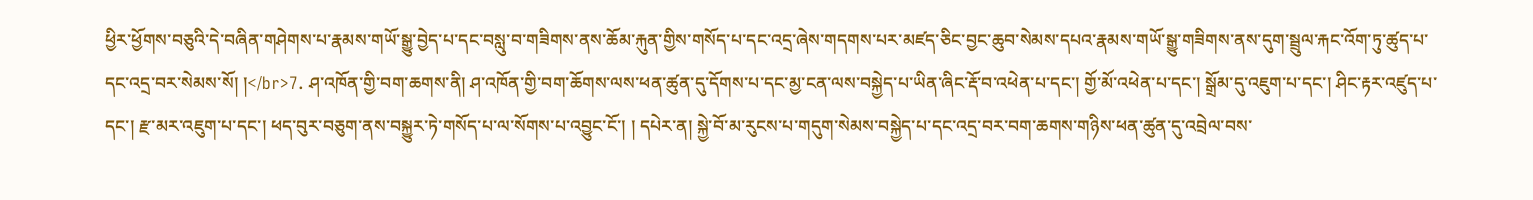ཕྱིར་ཕྱོགས་བཅུའི་དེ་བཞིན་གཤེགས་པ་རྣམས་གཡོ་སྒྱུ་བྱེད་པ་དང་བསླུ་བ་གཟིགས་ནས་ཆོམ་རྐུན་གྱིས་གསོད་པ་དང་འདྲ་ཞེས་གདགས་པར་མཛད་ཅིང་བྱང་ཆུབ་སེམས་དཔའ་རྣམས་གཡོ་སྒྱུ་གཟིགས་ནས་དུག་སྦྲུལ་རྐང་འོག་ཏུ་ཚུད་པ་དང་འདྲ་བར་སེམས་སོ། །</br>7. ཤ་འཁོན་གྱི་བག་ཆགས་ནི། ཤ་འཁོན་གྱི་བག་ཆོགས་ལས་ཕན་ཚུན་དུ་དོགས་པ་དང་མྱ་ངན་ལས་བསྐྱེད་པ་ཡིན་ཞིང་རྡོ་བ་འཕེན་པ་དང་། གྱོ་མོ་འཕེན་པ་དང་། སྒྲོམ་དུ་འཇུག་པ་དང་། ཤིང་རྟར་འཛུད་པ་དང་། རྫ་མར་འཇུག་པ་དང་། ཕད་བུར་བཅུག་ནས་བསྐྱུར་ཏེ་གསོད་པ་ལ་སོགས་པ་འབྱུང་ངོ་། ། དཔེར་ན། སྐྱེ་བོ་མ་རུངས་པ་གདུག་སེམས་བསྐྱེད་པ་དང་འདྲ་བར་བག་ཆགས་གཉིས་ཕན་ཚུན་དུ་འབྲེལ་བས་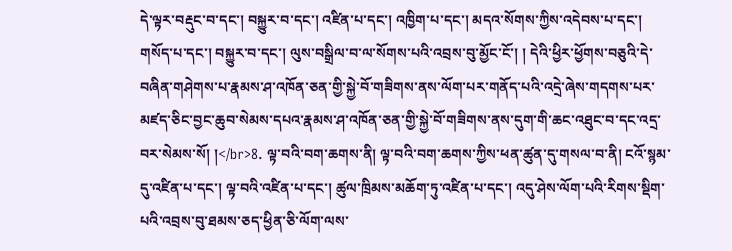དེ་ལྟར་བརྡུང་བ་དང་། བསྐྱུར་བ་དང་། འཛིན་པ་དང་། འཁྱིག་པ་དང་། མདའ་སོགས་ཀྱིས་འདེབས་པ་དང་། གསོད་པ་དང་། བསྐྱུར་བ་དང་། ལུས་བསྒྲིལ་བ་ལ་སོགས་པའི་འབྲས་བུ་མྱོང་ངོ་། ། དེའི་ཕྱིར་ཕྱོགས་བཅུའི་དེ་བཞིན་གཤེགས་པ་རྣམས་ཤ་འཁོན་ཅན་གྱི་སྐྱེ་བོ་གཟིགས་ནས་ལོག་པར་གནོད་པའི་འདྲེ་ཞེས་གདགས་པར་མཛད་ཅིང་བྱང་ཆུབ་སེམས་དཔའ་རྣམས་ཤ་འཁོན་ཅན་གྱི་སྐྱེ་བོ་གཟིགས་ནས་དུག་གི་ཆང་འཐུང་བ་དང་འདྲ་བར་སེམས་སོ། །</br>8. ལྟ་བའི་བག་ཆགས་ནི། ལྟ་བའི་བག་ཆགས་ཀྱིས་ཕན་ཚུན་དུ་གསལ་བ་ནི། ངའོ་སྙམ་དུ་འཛིན་པ་དང་། ལྟ་བའི་འཛིན་པ་དང་། ཚུལ་ཁྲིམས་མཆོག་ཏུ་འཛིན་པ་དང་། འདུ་ཤེས་ལོག་པའི་རིགས་སྡིག་པའི་འབྲས་བུ་ཐམས་ཅད་ཕྱིན་ཅི་ལོག་ལས་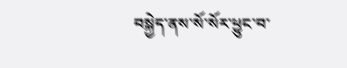བསྐྱེད་ནས་སོ་སོར་ཕྱུང་བ་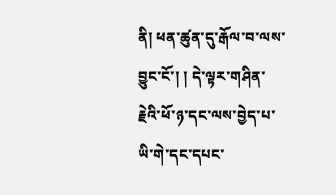ནི། ཕན་ཚུན་དུ་རྒོལ་བ་ལས་བྱུང་ངོ་། ། དེ་ལྟར་གཤིན་རྗེའི་ཕོ་ཉ་དང་ལས་བྱེད་པ་ཡི་གེ་དང་དཔང་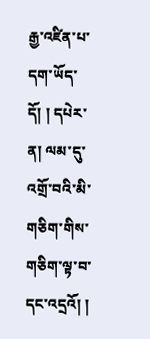རྒྱ་འཛིན་པ་དག་ཡོད་དོ། ། དཔེར་ན། ལམ་དུ་འགྲོ་བའི་མི་གཅིག་གིས་གཅིག་ལྟ་བ་དང་འདྲའོ། །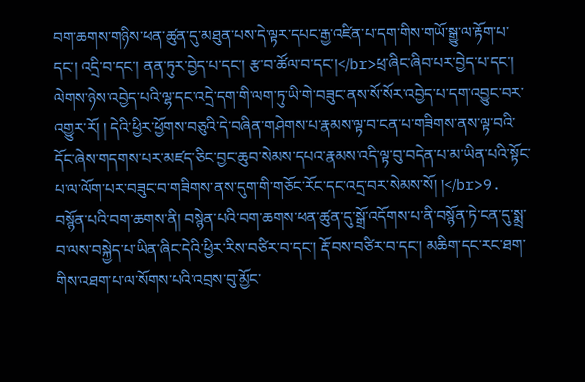བག་ཆགས་གཉིས་ཕན་ཚུན་དུ་མཐུན་པས་དེ་ལྟར་དཔང་རྒྱ་འཛིན་པ་དག་གིས་གཡོ་སྒྱུ་ལ་རྟོག་པ་དང་། འདྲི་བ་དང་། ནན་ཏུར་བྱེད་པ་དང་། རྩ་བ་ཚོལ་བ་དང་།</br>ཕྲ་ཞིང་ཞིབ་པར་བྱེད་པ་དང་། ལེགས་ཉེས་འབྱེད་པའི་ལྷ་དང་འདྲེ་དག་གི་ལག་ཏུ་ཡི་གེ་བཟུང་ནས་སོ་སོར་འབྱེད་པ་དག་འབྱུང་བར་འགྱུར་རོ། ། དེའི་ཕྱིར་ཕྱོགས་བཅུའི་དེ་བཞིན་གཤེགས་པ་རྣམས་ལྟ་བ་ངན་པ་གཟིགས་ནས་ལྟ་བའི་དོང་ཞེས་གདགས་པར་མཛད་ཅིང་བྱང་ཆུབ་སེམས་དཔའ་རྣམས་འདི་ལྟ་བུ་བདེན་པ་མ་ཡིན་པའི་སྟོང་པ་ལ་ལོག་པར་བཟུང་བ་གཟིགས་ནས་དུག་གི་གཅོང་རོང་དང་འདྲ་བར་སེམས་སོ། །</br>9. བསྙོན་པའི་བག་ཆགས་ནི། བསྙེན་པའི་བག་ཆགས་ཕན་ཚུན་དུ་སྒྲོ་འདོགས་པ་ནི་བསྙོན་ཏེ་ངན་དུ་སྨྲ་བ་ལས་བསྐྱེད་པ་ཡིན་ཞིང་དེའི་ཕྱིར་རིས་བཙིར་བ་དང་། རྡོ་བས་བཙིར་བ་དང་། མཆིག་དང་རང་ཐག་གིས་འཐག་པ་ལ་སོགས་པའི་འབྲས་བུ་མྱོང་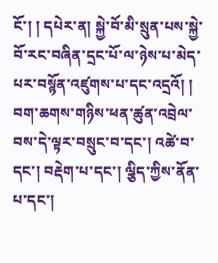ངོ་། ། དཔེར་ན། སྐྱེ་བོ་མི་སྲུན་པས་སྐྱེ་བོ་རང་བཞིན་དྲང་པོ་ལ་ཉེས་པ་མེད་པར་བསྙོན་འཛུགས་པ་དང་འདྲའོ། ། བག་ཆགས་གཉིས་ཕན་ཚུན་འབྲེལ་བས་དེ་ལྟར་བསྲུང་བ་དང་། འཚེ་བ་དང་། བརྡེག་པ་དང་། ལྕིད་ཀྱིས་ནོན་པ་དང་།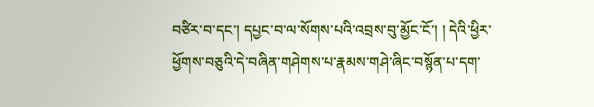བཙིར་བ་དང་། དཔྱང་བ་ལ་སོགས་པའི་འབྲས་བུ་མྱོང་ངོ་། ། དེའི་ཕྱིར་ཕྱོགས་བཅུའི་དེ་བཞིན་གཤེགས་པ་རྣམས་གཤེ་ཞིང་བསྙོན་པ་དག་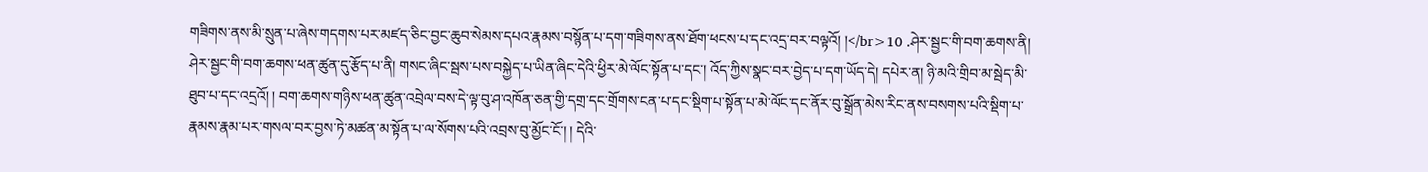གཟིགས་ནས་མི་སྲུན་པ་ཞེས་གདགས་པར་མཛད་ཅིང་བྱང་ཆུབ་སེམས་དཔའ་རྣམས་བསྙོན་པ་དག་གཟིགས་ནས་ཐོག་ཕངས་པ་དང་འདྲ་བར་བལྟའོ། །</br>10 .ཤེར་སྦྱང་གི་བག་ཆགས་ནི། ཤེར་སྦྱང་གི་བག་ཆགས་ཕན་ཚུན་དུ་རྩོད་པ་ནི། གསང་ཞིང་སྦས་པས་བསྐྱེད་པ་ཡིན་ཞིང་དེའི་ཕྱིར་མེ་ལོང་སྟོན་པ་དང་། འོད་ཀྱིས་སྣང་བར་བྱེད་པ་དག་ཡོད་དེ། དཔེར་ན། ཉི་མའི་གྲིབ་མ་སྦེད་མི་ཐུབ་པ་དང་འདྲའོ། ། བག་ཆགས་གཉིས་ཕན་ཚུན་འབྲེལ་བས་དེ་ལྟ་བུ་ཤ་འཁོན་ཅན་གྱི་དགྲ་དང་གྲོགས་ངན་པ་དང་སྡིག་པ་སྟོན་པ་མེ་ལོང་དང་ནོར་བུ་སྒྲོན་མེས་རིང་ནས་བསགས་པའི་སྡིག་པ་རྣམས་རྣམ་པར་གསལ་བར་བྱས་ཏེ་མཚན་མ་སྟོན་པ་ལ་སོགས་པའི་འབྲས་བུ་མྱོང་ངོ་། ། དེའི་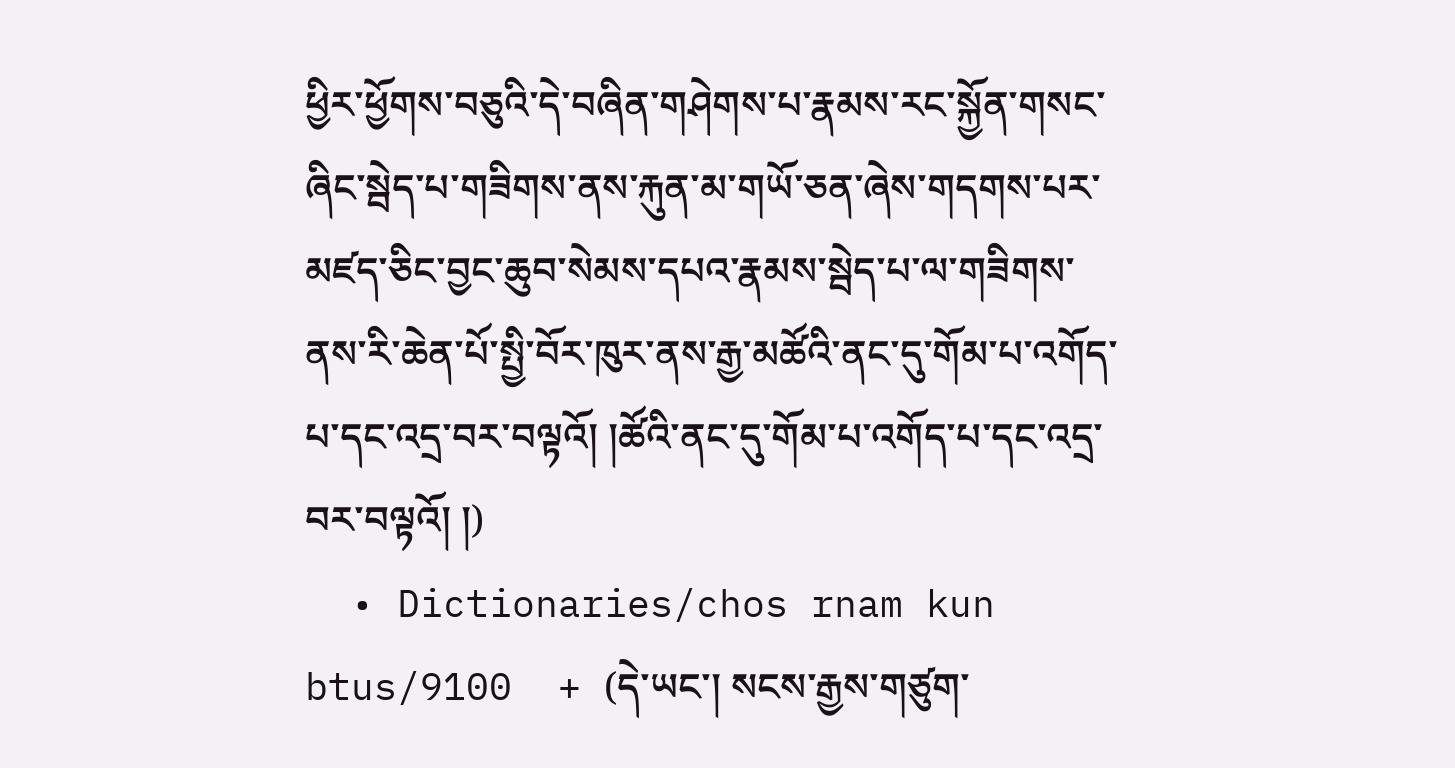ཕྱིར་ཕྱོགས་བཅུའི་དེ་བཞིན་གཤེགས་པ་རྣམས་རང་སྐྱོན་གསང་ཞིང་སྦེད་པ་གཟིགས་ནས་རྐུན་མ་གཡོ་ཅན་ཞེས་གདགས་པར་མཛད་ཅིང་བྱང་ཆུབ་སེམས་དཔའ་རྣམས་སྦེད་པ་ལ་གཟིགས་ནས་རི་ཆེན་པོ་སྤྱི་བོར་ཁུར་ནས་རྒྱ་མཚོའི་ནང་དུ་གོམ་པ་འགོད་པ་དང་འདྲ་བར་བལྟའོ། །ཚོའི་ནང་དུ་གོམ་པ་འགོད་པ་དང་འདྲ་བར་བལྟའོ། །)
  • Dictionaries/chos rnam kun btus/9100  + (དེ་ཡང་། སངས་རྒྱས་གཙུག་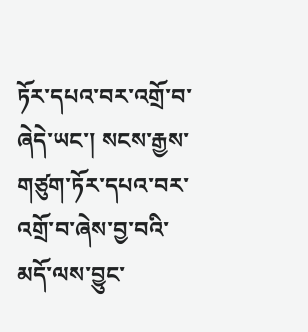ཏོར་དཔའ་བར་འགྲོ་བ་ཞེདེ་ཡང་། སངས་རྒྱས་གཙུག་ཏོར་དཔའ་བར་འགྲོ་བ་ཞེས་བྱ་བའི་མདོ་ལས་བྱུང་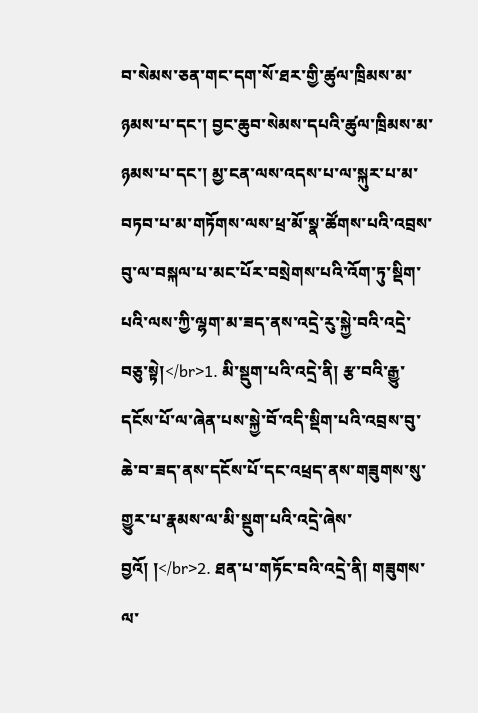བ་སེམས་ཅན་གང་དག་སོ་ཐར་གྱི་ཚུལ་ཁྲིམས་མ་ཉམས་པ་དང་། བྱང་ཆུབ་སེམས་དཔའི་ཚུལ་ཁྲིམས་མ་ཉམས་པ་དང་། མྱ་ངན་ལས་འདས་པ་ལ་སྐུར་པ་མ་བཏབ་པ་མ་གཏོགས་ལས་ཕྲ་མོ་སྣ་ཚོགས་པའི་འབྲས་བུ་ལ་བསྐལ་པ་མང་པོར་བསྲེགས་པའི་འོག་ཏུ་སྡིག་པའི་ལས་ཀྱི་ལྷག་མ་ཟད་ནས་འདྲེ་རུ་སྐྱེ་བའི་འདྲེ་བཅུ་སྟེ།</br>1. མི་སྡུག་པའི་འདྲེ་ནི། རྩ་བའི་རྒྱུ་དངོས་པོ་ལ་ཞེན་པས་སྐྱེ་བོ་འདི་སྡིག་པའི་འབྲས་བུ་ཆེ་བ་ཟད་ནས་དངོས་པོ་དང་འཕྲད་ནས་གཟུགས་སུ་གྱུར་པ་རྣམས་ལ་མི་སྡུག་པའི་འདྲེ་ཞེས་བྱའོ། །</br>2. ཐན་པ་གཏོང་བའི་འདྲེ་ནི། གཟུགས་ལ་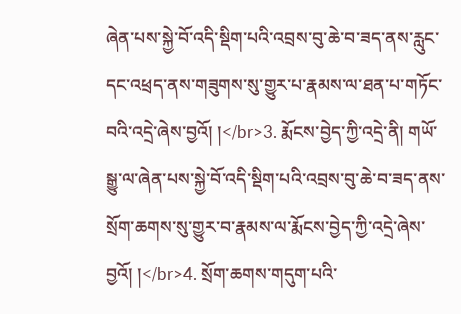ཞེན་པས་སྐྱེ་བོ་འདི་སྡིག་པའི་འབྲས་བུ་ཆེ་བ་ཟད་ནས་རླུང་དང་འཕྲད་ནས་གཟུགས་སུ་གྱུར་པ་རྣམས་ལ་ཐན་པ་གཏོང་བའི་འདྲེ་ཞེས་བྱའོ། །</br>3. རྨོངས་བྱེད་ཀྱི་འདྲེ་ནི། གཡོ་སྒྱུ་ལ་ཞེན་པས་སྐྱེ་བོ་འདི་སྡིག་པའི་འབྲས་བུ་ཆེ་བ་ཟད་ནས་སྲོག་ཆགས་སུ་གྱུར་བ་རྣམས་ལ་རྨོངས་བྱེད་ཀྱི་འདྲེ་ཞེས་བྱའོ། །</br>4. སྲོག་ཆགས་གདུག་པའི་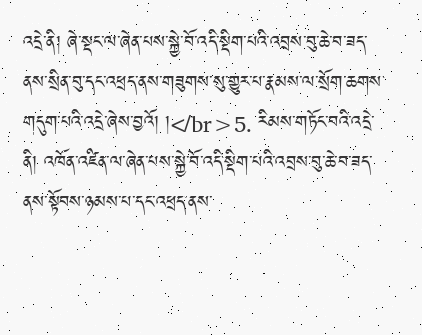འདྲེ་ནི། ཞེ་སྡང་ལ་ཞེན་པས་སྐྱེ་བོ་འདི་སྡིག་པའི་འབྲས་བུ་ཆེ་བ་ཟད་ནས་སྲིན་བུ་དང་འཕྲད་ནས་གཟུགས་སུ་གྱུར་པ་རྣམས་ལ་སྲོག་ཆགས་གདུག་པའི་འདྲེ་ཞེས་བྱའོ། །</br>5. རིམས་གཏོང་བའི་འདྲེ་ནི། འཁོན་འཛིན་ལ་ཞེན་པས་སྐྱེ་བོ་འདི་སྡིག་པའི་འབྲས་བུ་ཆེ་བ་ཟད་ནས་སྟོབས་ཉམས་པ་དང་འཕྲད་ནས་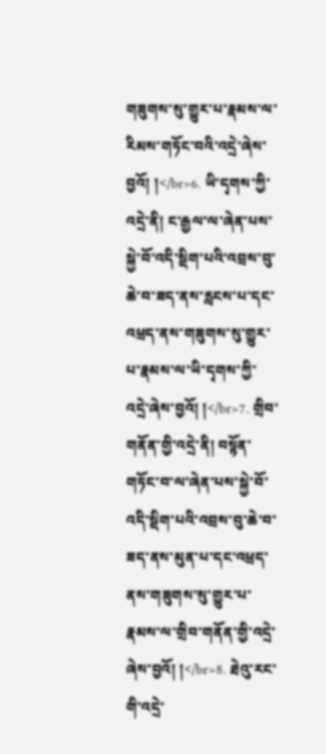གཟུགས་སུ་གྱུར་པ་རྣམས་ལ་རིམས་གཏོང་བའི་འདྲེ་ཞེས་བྱའོ། །</br>6. ཡི་དྭགས་ཀྱི་འདྲེ་ནི། ང་རྒྱལ་ལ་ཞེན་པས་སྐྱེ་བོ་འདི་སྡིག་པའི་འབྲས་བུ་ཆེ་བ་ཟད་ནས་རླངས་པ་དང་འཕྲད་ནས་གཟུགས་སུ་གྱུར་པ་རྣམས་ལ་ཡི་དྭགས་ཀྱི་འདྲེ་ཞེས་བྱའོ། །</br>7. གྲིབ་གནོན་གྱི་འདྲེ་ནི། བསྙོན་གཏོང་བ་ལ་ཞེན་པས་སྐྱེ་བོ་འདི་སྡིག་པའི་འབྲས་བུ་ཆེ་བ་ཟད་ནས་མུན་པ་དང་འཕྲད་ནས་གཟུགས་སུ་གྱུར་པ་རྣམས་ལ་གྲིབ་གནོན་གྱི་འདྲེ་ཞེས་བྱའོ། །</br>8. ཐེའུ་རང་གི་འདྲེ་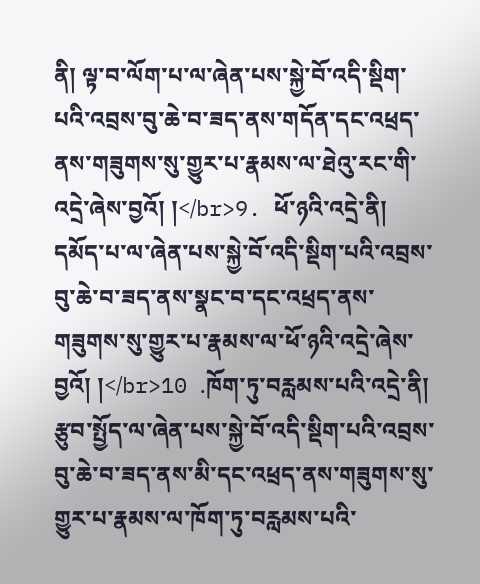ནི། ལྟ་བ་ལོག་པ་ལ་ཞེན་པས་སྐྱེ་བོ་འདི་སྡིག་པའི་འབྲས་བུ་ཆེ་བ་ཟད་ནས་གདོན་དང་འཕྲད་ནས་གཟུགས་སུ་གྱུར་པ་རྣམས་ལ་ཐེའུ་རང་གི་འདྲེ་ཞེས་བྱའོ། །</br>9. ཕོ་ཉའི་འདྲེ་ནི། དམོད་པ་ལ་ཞེན་པས་སྐྱེ་བོ་འདི་སྡིག་པའི་འབྲས་བུ་ཆེ་བ་ཟད་ནས་སྣང་བ་དང་འཕྲད་ནས་གཟུགས་སུ་གྱུར་པ་རྣམས་ལ་ཕོ་ཉའི་འདྲེ་ཞེས་བྱའོ། །</br>10 .ཁོག་ཏུ་བརླམས་པའི་འདྲེ་ནི། རྩུབ་སྤྱོད་ལ་ཞེན་པས་སྐྱེ་བོ་འདི་སྡིག་པའི་འབྲས་བུ་ཆེ་བ་ཟད་ནས་མི་དང་འཕྲད་ནས་གཟུགས་སུ་གྱུར་པ་རྣམས་ལ་ཁོག་ཏུ་བརླམས་པའི་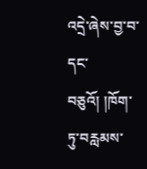འདྲེ་ཞེས་བྱ་བ་དང་བཅུའོ། །ཁོག་ཏུ་བརླམས་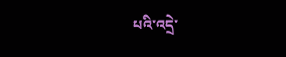པའི་འདྲེ་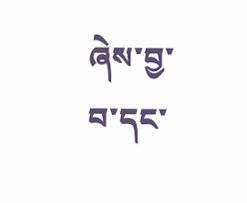ཞེས་བྱ་བ་དང་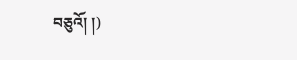བཅུའོ། །)